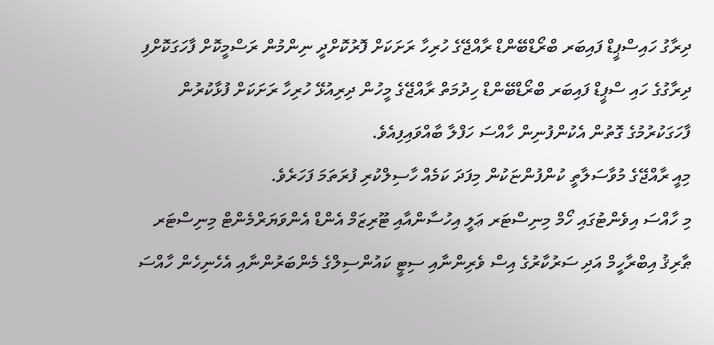ދިރާގު ހައިސްޕީޑް ފައިބަރ ބްރޯޑްބޭންޑް ރާއްޖޭގެ ހުރިހާ ރަށަކަށް ފޮރުކޮށްދީ ނިންމުން ރަސްމީކޮށް ފާހަގަކޮށްފި
ދިރާގުގެ ހައި ސްޕީޑް ފައިބަރ ބްރޯޑްބޭންޑް ހިދުމަތް ރާއްޖޭގެ މީހުން ދިރިއުޅޭ ހުރިހާ ރަށަކަށް ފުޅާކުރުން ފާހަގަކުރުމުގެ ގޮތުން އެކުންފުނިން ހާއްސަ ހަފްލާ ބާއްވައިފިއެވެ.
މިއީ ރާއްޖޭގެ މުވާސަލާތީ ކުންފުންޏަކުން މިފަދަ ކަމެއް ހާސިލްކުރި ފުރަތަމަ ފަހަރެވެ.
މި ހާއްސަ އިވެންޓުގައި ހޯމް މިނިސްޓަރ ޢަލީ އިހުސާންއާއި ޓޫރިޒަމް އެންޑް އެންވަޔަރްމެންޓް މިނިސްޓަރ ޠާރިޤު އިބްރާހީމް އަދި ސަރުކާރުގެ އިސް ވެރިންނާއި ސިޓީ ކައުންސިލްގެ މެންބަރުންނާއި އެހެނިހެން ހާއްސަ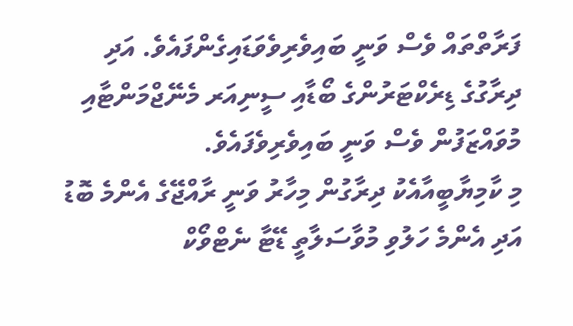ފަރާތްތައް ވެސް ވަނީ ބައިވެރިވެވަޑައިގެންފައެވެ. އަދި ދިރާގުގެ ޑިރެކްޓަރުންގެ ބޯޑާއި ސީނިއަރ މެނޭޖްމަންޓާއި މުވައްޒަފުން ވެސް ވަނީ ބައިވެރިވެފައެވެ.
މި ކާމިޔާބީއާއެކު ދިރާގުން މިހާރު ވަނީ ރާއްޖޭގެ އެންމެ ބޮޑު އަދި އެންމެ ހަލުވި މުވާސަލާތީ ޑޭޓާ ނެޓްވޯކް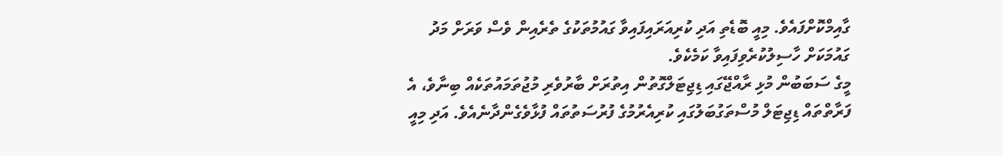ގާއިމްކޮށްފައެވެ. މިއީ ބޮޑެތި އަދި ކުރިއަރައިފައިވާ ގައުމުތަކުގެ ތެރެއިން ވެސް ވަރަށް މަދު ގައުމަކަށް ހާސިލުކުރެވިފައިވާ ކަމެކެވެ.
މީގެ ސަބަބުން މުޅި ރާއްޖޭގައި ޑިޖިޓަލްގޮތުން އިތުރަށް ބާރުވެރި މުޖުތަމައުތަކެއް ބިނާވެ، އެ ފަރާތްތައް ޑިޖިޓަލް މުސްތަގުބަލުގައި ކުރިއެރުމުގެ ފުރުސަތުތައް ފުޅާވެގެންދާނެއެވެ. އަދި މިއީ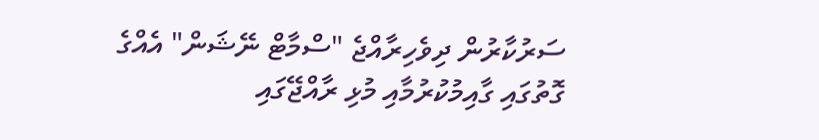ސަރުކާރުން ދިވެހިރާއްޖެ "ސްމާޓް ނޭޝަން" އެއްގެ ގޮތުގައި ގާއިމުކުރުމާއި މުޅި ރާއްޖޭގައި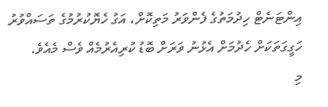އިންޓަނެޓް ހިދުމަތުގެ ފެންވަރު މަތިކޮށް، އަގު ހެޔޮކުރުމުގެ ތަސައްވުރު ހަގީގަތަކަށް ހެދުމަށް އެޅުނު ވަރަށް ބޮޑު ކުރިއެރުމެއް ވެސް މެއެވެ.
މި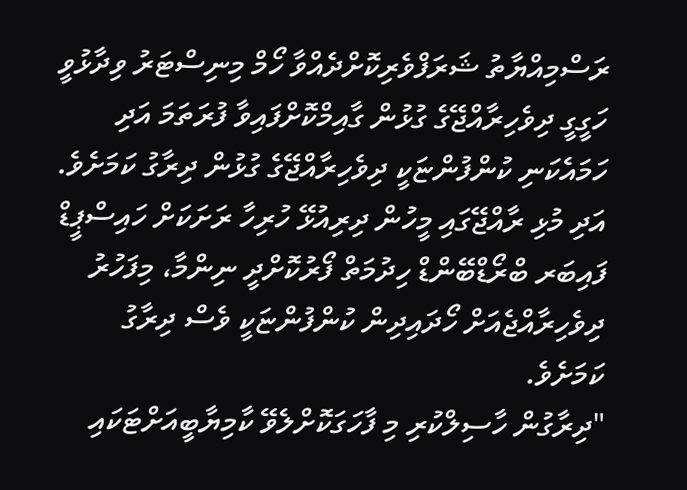ރަސްމިއްޔާތު ޝަރަފްވެރިކޮށްދެއްވާ ހޯމް މިނިސްޓަރު ވިދާޅުވީ ހަގީގީ ދިވެހިރާއްޖޭގެ ގުޅުން ގާއިމްކޮށްފައިވާ ފުރަތަމަ އަދި ހަމައެކަނި ކުންފުންޏަކީ ދިވެހިރާއްޖޭގެ ގުޅުން ދިރާގު ކަމަށެވެ. އަދި މުޅި ރާއްޖޭގައި މީހުން ދިރިއުޅޭ ހުރިހާ ރަށަކަށް ހައިސްޕީޑް ފައިބަރ ބްރޯޑްބޭންޑް ހިދުމަތް ފޯރުކޮށްދީ ނިންމާ، މިފަހުރު ދިވެހިރާއްޖެއަށް ހޯދައިދިން ކުންފުންޏަކީ ވެސް ދިރާގު ކަމަށެވެ.
"ދިރާގުން ހާސިލްކުރި މި ފާހަގަކޮށްލެވޭ ކާމިޔާބީއަށްޓަކައި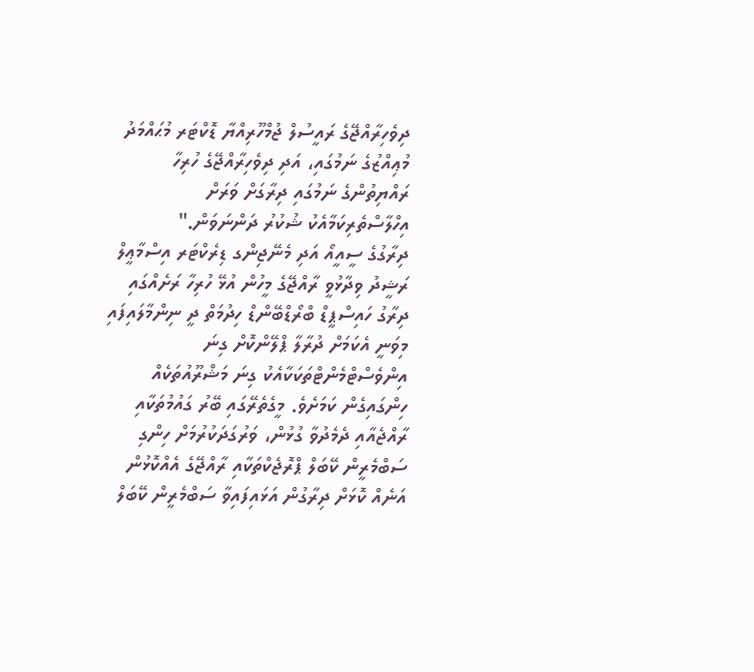ދިވެހިރާއްޖޭގެ ރައީސުލް ޖުމްހޫރިއްޔާ ޑޮކްޓަރ މުޙައްމަދު މުޢިއްޒުގެ ނަމުގައި، އަދި ދިވެހިރާއްޖޭގެ ހުރިހާ ރައްޔިތުންގެ ނަމުގައި ދިރާގަށް ވަރަށް އިހްލާސްތެރިކަމާއެކު ޝުކުރު ދަންނަވަން."
ދިރާގުގެ ސީއީއޯ އަދި މެނޭޖިންގ ޑިރެކްޓަރ އިސްމާޢީލް ރަޝީދު ވިދާޅުވީ ރާއްޖޭގެ މީހުން އުޅޭ ހުރިހާ ރަށެއްގައި ދިރާގު ހައިސްޕީޑް ބްރޯޑްބޭންޑް ހިދުމަތް ދީ ނިންމާލައިފައި މިވަނީ އެކަމަށް ދުރާލާ ޕްލޭންކޮށް ގިނަ އިންވެސްޓްމެންޓްތަކަކާއެކު ގިނަ މަޝްރޫއުތަކެއް ހިންގައިގެން ކަމަށެވެ. މީގެތެރޭގައި ބޭރު ގައުމުތަކާއި ރާއްޖެއާއި ދެމެދުވާ ގުޅުން، ވަރުގަދަކުރުމަށް ހިންގި ސަބްމެރީން ކޭބަލް ޕްރޮޖެކްތަކާއި ރާއްޖޭގެ އެއްކޮޅުން އަނެއް ކޮޅަށް ދިރާގުން އަޅައިފައިވާ ސަބްމެރީން ކޭބަލް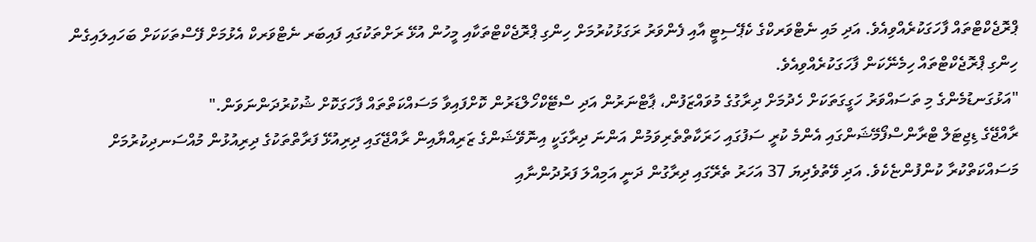ޕްރޮޖެކްޓްތައް ފާހަގަކުރެއްވިއެވެ. އަދި މައި ނެޓްވަރކްގެ ކެޕޭސިޓީ އާއި ފެންވަރު ރަގަޅުކުރުމަށް ހިންގި ޕްރޮޖެކްޓްތަކާއި މީހުން އުޅޭ ރަށްތަކުގައި ފައިބަރ ނެޓްވަރކް އެޅުމަށް ފޭސްތަކަކަށް ބަހައިލައިގެން ހިންގި ޕްރޮޖެކްޓްތައް ހިމެނޭކަން ފާހަގަކުރެއްވިއެވެ.
"އަޅުގަނޑުމެންގެ މި ތަސައްވަރު ހަގީގަތަކަށް ހެދުމަށް ދިރާގުގެ މުވައްޒަފުން، ޕާޓްނަރުން އަދި ސްޓޭކްހޯލްޑަރުން ކޮށްފައިވާ މަސައްކަތްތައް ފާހަގަކޮށް ޝުކުރުދަންނަވަން."
ރާއްޖޭގެ ޑިޖިޓަލް ޓްރާންސްފޯމޭޝަންގައި އެންމެ ކުރީ ސަފުގައި ހަރަކާތްތެރިވަމުން އަންނަ ދިރާގަކީ އިނޮވޭޝަންގެ ޒަރިއްޔާއިން ރާއްޖޭގައި ދިރިއުޅޭ ފަރާތްތަކުގެ ދިރިއުޅުން މުއްސަނދިކުރުމަށް މަސައްކަތްކުރާ ކުންފުންޏެކެވެ. އަދި ވޭތުވެދިޔަ 37 އަހަރު ތެރޭގައި ދިރާގުން ދަނީ އަމިއްލަ ފަރުދުންނާއި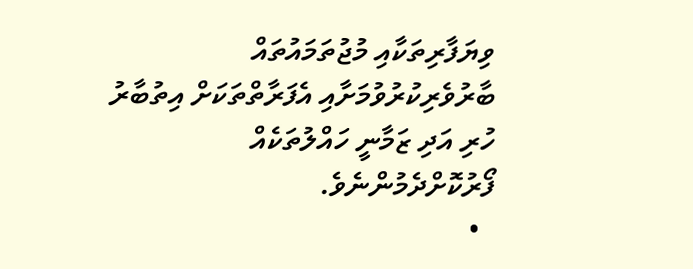ވިޔަފާރިތަކާއި މުޖުތަމައުތައް ބާރުވެރިކުރުވުމަށާއި އެފަރާތްތަކަށް އިތުބާރު ހުރި އަދި ޒަމާނީ ހައްލުތަކެއް ފޯރުކޮށްދެމުންނެވެ.
  •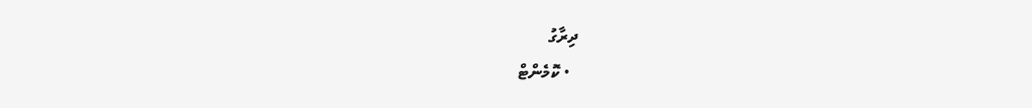ދިރާގު
  • ކޮމެންޓް